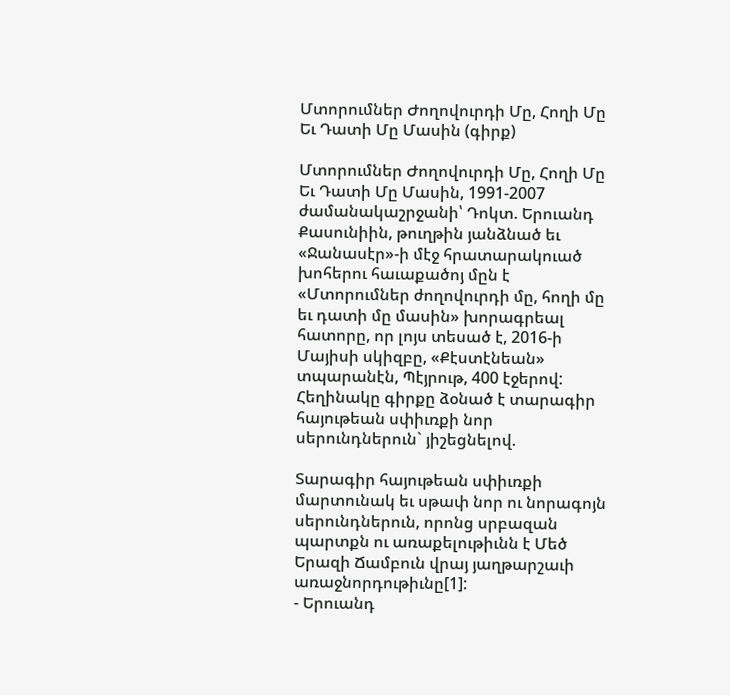Մտորումներ Ժողովուրդի Մը, Հողի Մը Եւ Դատի Մը Մասին (գիրք)

Մտորումներ Ժողովուրդի Մը, Հողի Մը Եւ Դատի Մը Մասին, 1991-2007 ժամանակաշրջանի՝ Դոկտ. Երուանդ Քասունիին, թուղթին յանձնած եւ «Ջանասէր»-ի մէջ հրատարակուած խոհերու հաւաքածոյ մըն է «Մտորումներ ժողովուրդի մը, հողի մը եւ դատի մը մասին» խորագրեալ հատորը, որ լոյս տեսած է, 2016-ի Մայիսի սկիզբը, «Քէստէնեան» տպարանէն, Պէյրութ, 400 էջերով: Հեղինակը գիրքը ձօնած է տարագիր հայութեան սփիւռքի նոր սերունդներուն` յիշեցնելով.

Տարագիր հայութեան սփիւռքի մարտունակ եւ սթափ նոր ու նորագոյն սերունդներուն, որոնց սրբազան պարտքն ու առաքելութիւնն է Մեծ Երազի Ճամբուն վրայ յաղթարշաւի առաջնորդութիւնը[1]:
- Երուանդ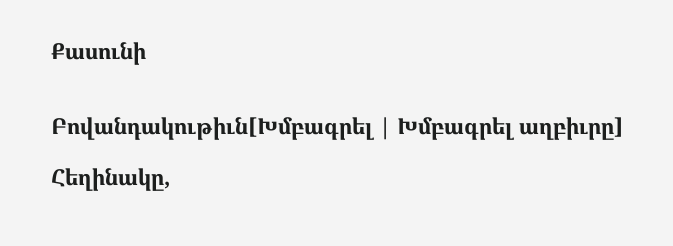Քասունի


Բովանդակութիւն[Խմբագրել | Խմբագրել աղբիւրը]

Հեղինակը,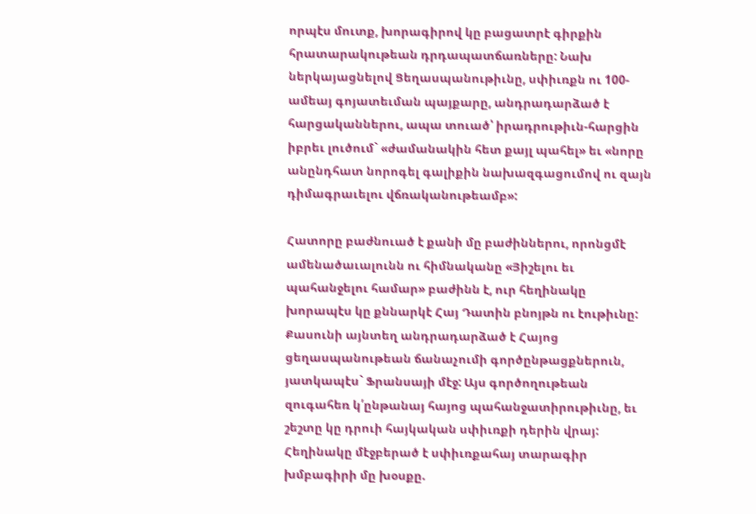որպէս մուտք, խորագիրով կը բացատրէ գիրքին հրատարակութեան դրդապատճառները: Նախ ներկայացնելով Ցեղասպանութիւնը, սփիւռքն ու 100-ամեայ գոյատեւման պայքարը, անդրադարձած է հարցականներու, ապա տուած՝ իրադրութիւն-հարցին իբրեւ լուծում` «ժամանակին հետ քայլ պահել» եւ «նորը անընդհատ նորոգել գալիքին նախազգացումով ու զայն դիմագրաւելու վճռականութեամբ»:

Հատորը բաժնուած է քանի մը բաժիններու, որոնցմէ ամենածաւալունն ու հիմնականը «Յիշելու եւ պահանջելու համար» բաժինն է, ուր հեղինակը խորապէս կը քննարկէ Հայ Դատին բնոյթն ու էութիւնը: Քասունի այնտեղ անդրադարձած է Հայոց ցեղասպանութեան ճանաչումի գործընթացքներուն, յատկապէս` Ֆրանսայի մէջ: Այս գործողութեան զուգահեռ կ՛ընթանայ հայոց պահանջատիրութիւնը, եւ շեշտը կը դրուի հայկական սփիւռքի դերին վրայ: Հեղինակը մէջբերած է սփիւռքահայ տարագիր խմբագիրի մը խօսքը.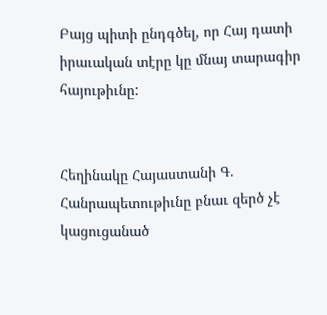Բայց պիտի ընդգծել, որ Հայ դատի իրաւական տէրը կը մնայ տարագիր հայութիւնը:


Հեղինակը Հայաստանի Գ. Հանրապետութիւնը բնաւ զերծ չէ կացուցանած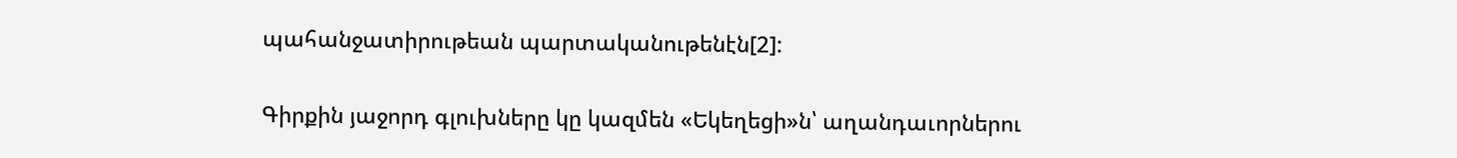պահանջատիրութեան պարտականութենէն[2]:

Գիրքին յաջորդ գլուխները կը կազմեն «Եկեղեցի»ն՝ աղանդաւորներու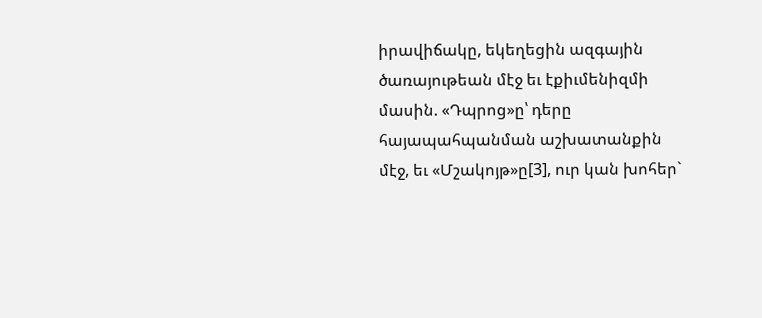իրավիճակը, եկեղեցին ազգային ծառայութեան մէջ եւ էքիւմենիզմի մասին. «Դպրոց»ը՝ դերը հայապահպանման աշխատանքին մէջ, եւ «Մշակոյթ»ը[3], ուր կան խոհեր`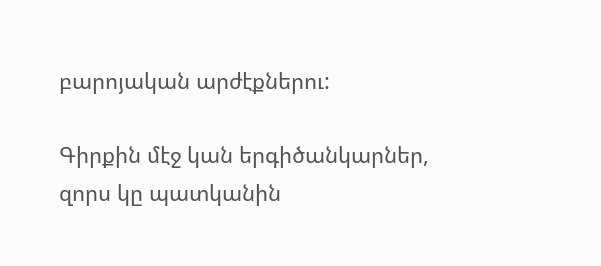բարոյական արժէքներու:

Գիրքին մէջ կան երգիծանկարներ, զորս կը պատկանին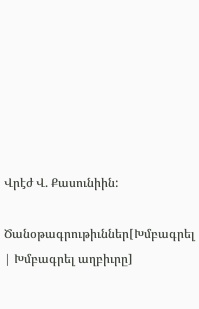Վրէժ Վ. Քասունիին:

Ծանօթագրութիւններ[Խմբագրել | Խմբագրել աղբիւրը]